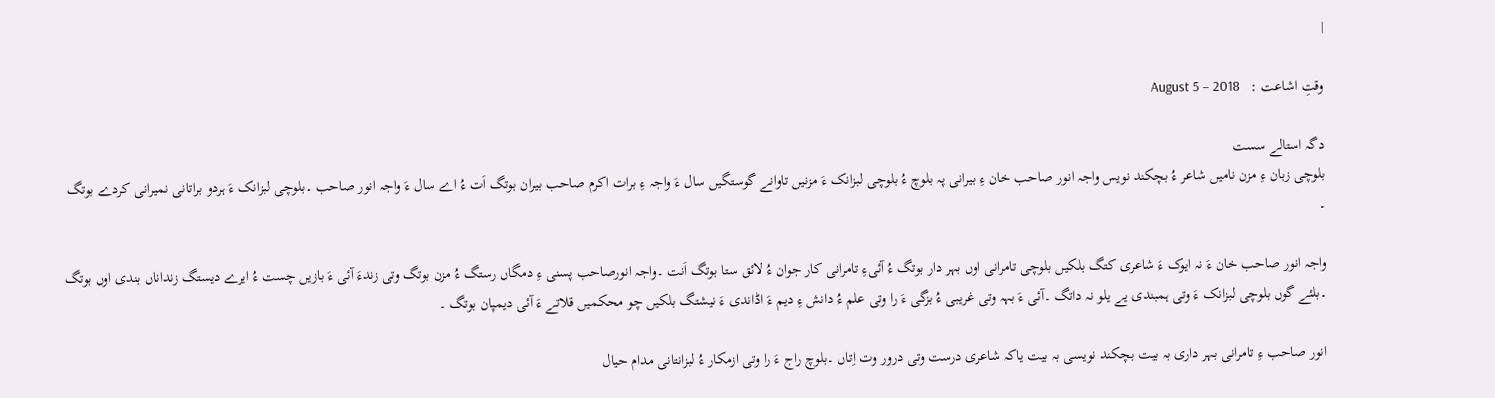|

وقتِ اشاعت :   August 5 – 2018

دگہ استالے سست
بلوچی زبان ءِ مزن نامیں شاعر ءُ بچکند نویس واجہ انور صاحب خان ءِ بیرانی پہ بلوچ ءُ بلوچی لبزانک ءَ مزنیں تاوانے گوستگیں سال ءَ واجہ ءِ برات اکرم صاحب بیران بوتگ اَت ءُ اے سال ءَ واجہ انور صاحب ۔بلوچی لبزانک ءَ ہردو براتانی نمیرانی کردے بوتگ ۔

واجہ انور صاحب خان ءَ نہ ایوک ءَ شاعری کتگ بلکیں بلوچی تامرانی اوں بہر دار بوتگ ءُ آئیءِ تامرانی کار جوان ءُ لائق ستا بوتگ اَنت ۔واجہ انورصاحب پسنی ءِ دمگاں رستگ ءُ مزن بوتگ وتی زندءَ آئی ءَ بازیں چست ءُ ایرے دیستگ زنداناں بندی اوں بوتگ ۔بلئے گوں بلوچی لبزانک ءَ وتی ہمبندی یے یلو نہ داتگ ۔آئی ءَ بہہ وتی غریبی ءُ بزگی ءَ را وتی علم ءُ دانش ءِ دیم ءَ اڈاندی ءَ نیشتگ بلکیں چو محکمیں قلاتے ءَ آئی دیمپان بوتگ ۔

انور صاحب ءِ تامرانی بہر داری بہ بیت بچکند نویسی بہ بیت یاکہ شاعری درست وتی درور وت اِتاں ۔بلوچ راج ءَ را وتی ازمکار ءُ لبزانتانی مدام حیال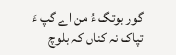گور بوتگ ءُ من اے گپ ءَ تپاک نہ کناں کہ بلوچ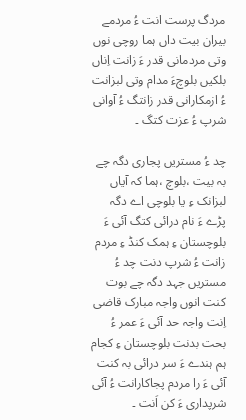مردگ پرست انت ءُ مردمے بیران بیت داں ہما روچی نوں وتی مردمانی قدر ءَ زانت اِناں بلکیں بلوچءَ مدام وتی لبزانت ءُ ازمکارانی قدر زانتگ ءُ آوانی شرپ ءُ عزت کتگ ۔

چد ءُ مستریں پجاری دگہ چے بہ بیت ،بلوچ ،ہما کہ آیاں لبزانک ءِ یا بلوچی اے دگہ پڑے ءَ نام درائی کتگ آئی ءَ بلوچستان ءِ ہمک کنڈ ءِ مردم زانت ءُ شرپ دنت چد ءُ مستریں جہد دگہ چے بوت کنت انوں واجہ مبارک قاضی اِنت واجہ حد آئی ءَ عمر ءُ بحت بدنت بلوچستان ءِ کجام ہم ہندے ءَ سر درائی بہ کنت آئی ءَ را مردم پجاکارانت ءُ آئی شرپداری ءَ کن اَنت ۔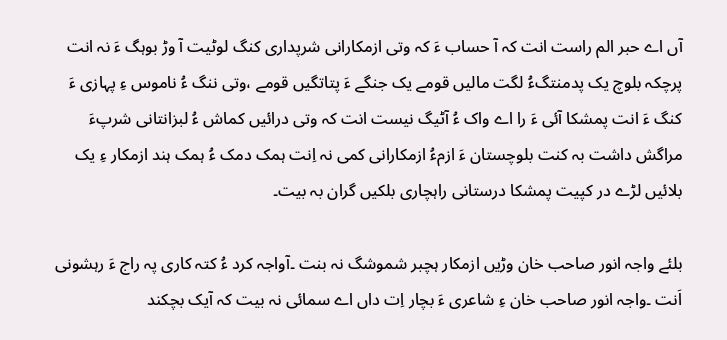آں اے حبر الم راست انت کہ آ حساب ءَ کہ وتی ازمکارانی شرپداری کنگ لوٹیت آ وڑ بوہگ ءَ نہ انت پرچکہ بلوچ یک پدمنتگءُ لگت مالیں قومے یک جنگے ءَ پتاتگیں قومے ،وتی ننگ ءُ ناموس ءِ پہازی ءَ کنگ ءَ انت پمشکا آئی ءَ را اے واک ءُ آٹیگ نیست انت کہ وتی درائیں کماش ءُ لبزانتانی شرپءَ مراگش داشت بہ کنت بلوچستان ءَ ازمءُ ازمکارانی کمی نہ اِنت ہمک دمک ءُ ہمک ہند ازمکار ءِ یک بلائیں لڑے در کپیت پمشکا درستانی راہچاری بلکیں گران بہ بیت۔

بلئے واجہ انور صاحب خان وڑیں ازمکار ہچبر شموشگ نہ بنت ۔آواجہ کرد ءُ کتہ کاری پہ راج ءَ رہشونی اَنت ۔واجہ انور صاحب خان ءِ شاعری ءَ بچار اِت داں اے سمائی نہ بیت کہ آیک بچکند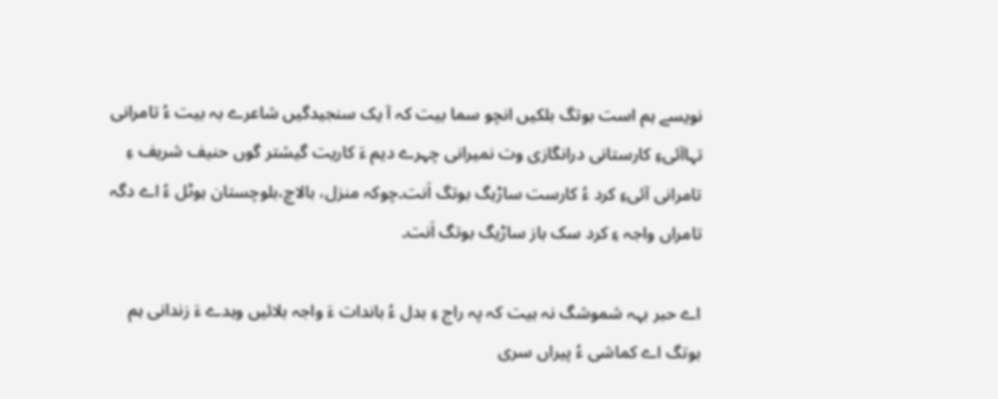نویسے ہم است بوتگ بلکیں انچو سما بیت کہ آ یک سنجیدگیں شاعرے بہ بیت ءُ تامرانی تہاآئیءِ کارستانی درانگازی وت نمیرانی چہرے دیم ءَ کاریت گیشتر گوں حنیف شریف ءِ تامرانی آئیءِ کرد ءُ کارست ساڑہگ بوتگ اَنت۔چوکہ منزل، بالاچ،بلوچستان ہوٹل ءُ اے دگہ تامراں واجہ ءِ کرد سک باز ساڑیگ بوتگ اَنت۔

اے حبر بہہ شموشگ نہ بیت کہ پہ راج ءِ بدل ءُ باندات ءَ واجہ بلائیں وہدے ءَ زندانی ہم بوتگ اے کماشی ءُ پیراں سری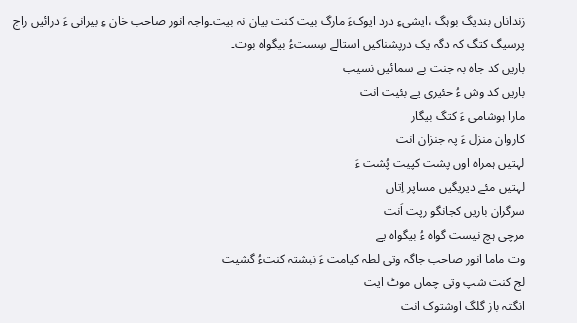زنداناں بندیگ بوہگ ،ایشیءِ درد ایوکءَ مارگ بیت کنت بیان نہ بیت۔واجہ انور صاحب خان ءِ بیرانی ءَ درائیں راج پرسیگ کتگ کہ دگہ یک درپشناکیں استالے سِستءُ بیگواہ بوت۔
باریں کد جاہ بہ جنت بے سمائیں نسیب
باریں کد وش ءُ حئیری یے بئیت انت
مارا ہوشامی ءَ کتگ بیگار
کاروان منزل ءَ پہ جنزان انت
لہتیں ہمراہ اوں پشت کپیت پُشت ءَ
لہتیں مئے دیریگیں مساپر اِتاں
سرگران باریں کجانگو رپت اَنت
مرچی ہچ نیست گواہ ءُ بیگواہ یے
وت ماما انور صاحب جاگہ وتی لطہ کیامت ءَ نبشتہ کنتءُ گشیت
لج کنت شپ وتی چماں موٹ ایت
انگتہ باز گلگ اوشتوک انت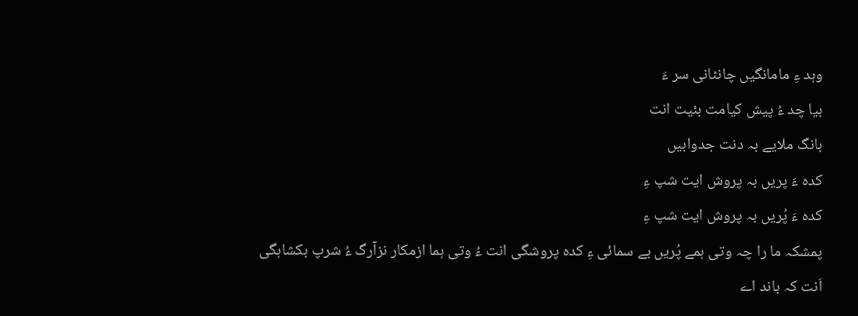وہد ءِ مامانگیں چانٹانی سر ءَ
بیا چد ءُ پیش کیامت بئیت انت
بانگ ملایے بہ دنت جدوابیں
کدہ ءَ پریں بہ پروش ایت شپ ءِ
کدہ ءَ پُریں بہ پروش ایت شپ ءِ
پمشکہ ما را چہ وتی ہمے پُریں بے سمائی ءِ کدہ پروشگی انت ءُ وتی ہما ازمکار نزآرگ ءُ شرپ بکشاہگی اَنت کہ باند اے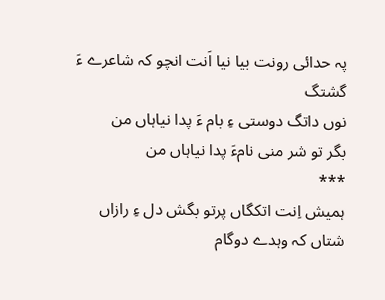پہ حدائی رونت بیا نیا اَنت انچو کہ شاعرے ءَ گشتگ
نوں داتگ دوستی ءِ بام ءَ پدا نیاہاں من
بگر تو شر منی نامءَ پدا نیاہاں من
***
ہمیش اِنت اتکگاں پرتو بگش دل ءِ رازاں
شتاں کہ وہدے دوگام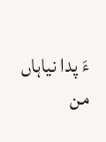ءَ پدا نیاہاں من